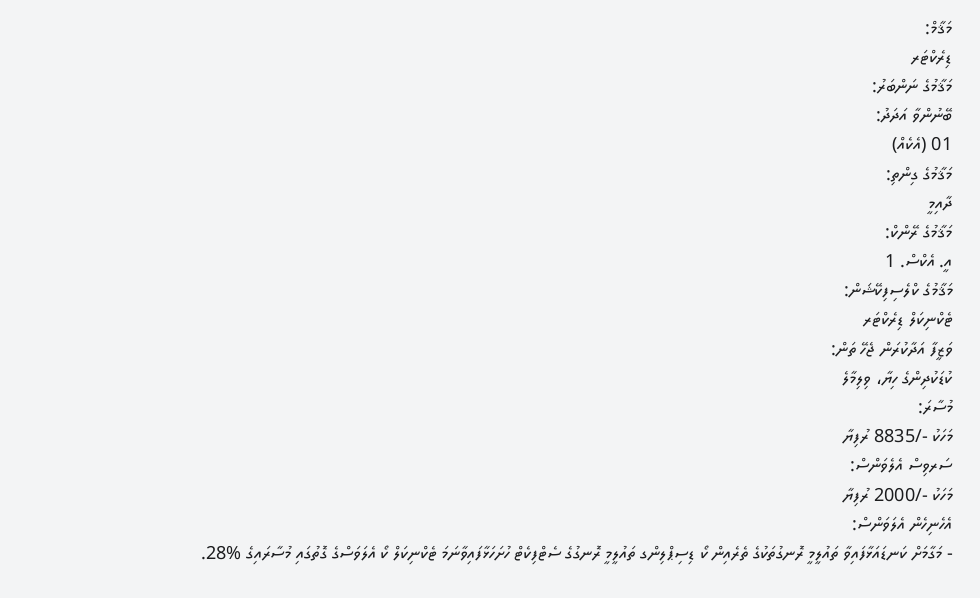މަޤާމް:
ޑިރެކްޓަރ
މަޤާމުގެ ނަންބަރު:
ބޭނުންވާ އަދަދު:
01 (އެކެއް)
މަޤާމުގެ ގިންތި:
ދާއިމީ
މަޤާމުގެ ރޭންކް:
އީ. އެކްސް. 1
މަޤާމުގެ ކްލެސިފިކޭޝަން:
ޓެކްނިކަލް ޑިރެކްޓަރ
ވަޒީފާ އަދާކުރަން ޖެހޭ ތަން:
ކުޑަކުދިންގެ ހިޔާ، ވިލިމާލެ
މުސާރަ:
މަހަކު -/8835 ރުފިޔާ
ސަރވިސް އެލެވަންސް:
މަހަކު -/2000 ރުފިޔާ
އެހެނިހެން އެލަވަންސް:
- މަގާމަށް ކަނޑައަޅާފައިވާ ތައުލީމީ ރޮނގުތަކުގެ ތެރެއިން ކޯ ޑިސިޕްލިންގ ތައުލީމީ ރޮނގުގެ ސެޓްފިކެޓް ހުށަހަޅާފައިވާނަމަ ޓެކްނިކަލް ކޯ އެލަވަސްގެ ގޮތުގައި މުސާރައިގެ %28.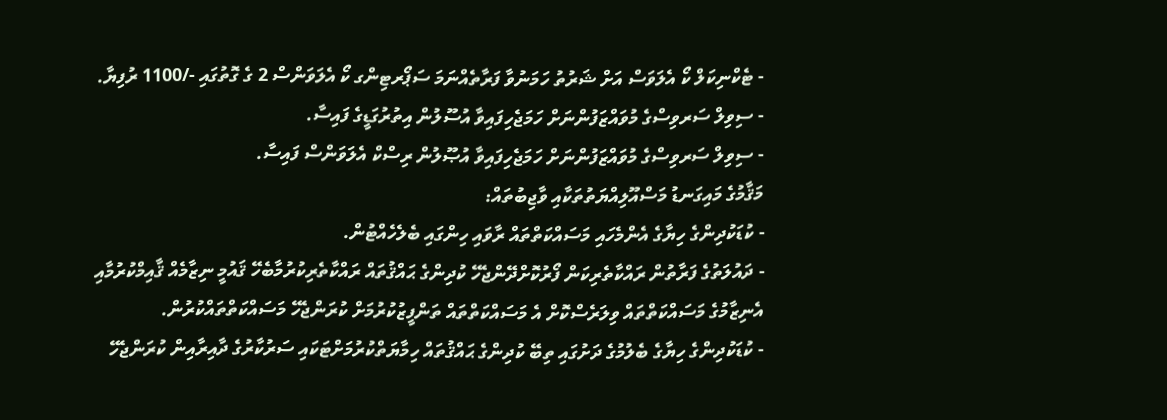- ޓެކްނިކަލް ކޯ އެލަވަސް އަށް ޝަރުތު ހަމަނުވާ ފަރާތެއްނަމަ ސަޕޯރޓިންގ ކޯ އެލަވަންސް 2 ގެ ގޮތުގައި -/1100 ރުފިޔާ.
- ސިވިލް ސަރވިސްގެ މުވައްޒަފުންނަށް ހަމަޖެހިފައިވާ އުސޫލުން އިތުރުގަޑީގެ ފައިސާ.
- ސިވިލް ސަރވިސްގެ މުވައްޒަފުންނަށް ހަމަޖެހިފައިވާ އުޞޫލުން ރިސްކް އެލަވަންސް ފައިސާ.
މަޤާމުގެ މައިގަނޑު މަސްއޫލިއްޔަތުތަކާއި ވާޖިބުތައް:
- ކުޑަކުދިންގެ ހިޔާގެ އެންމެހައި މަސައްކަތްތައް ރާވައި ހިންގައި ބެލެހެއްޓުން.
- ދައުލަތުގެ ފަރާތުން ރައްކާތެރިކަން ފޯރުކޮށްދޭންޖެހޭ ކުދިންގެ ޙައްޤުތައް ރައްކާތެރިކުރުމާބެހޭ ޤައުމީ ނިޒާމެއް ޤާއިމްކުރުމާއި އެނިޒާމުގެ މަސައްކަތްތައް ވިލަރެސްކޮށް އެ މަސައްކަތްތައް ތަންފީޒުކުރުމަށް ކުރަންޖެހޭ މަސައްކަތްތައްކުރުން.
- ކުޑަކުދިންގެ ހިޔާގެ ބެލުމުގެ ދަށުގައި ތިބޭ ކުދިންގެ ޙައްޤުތައް ހިމާޔަތްކުރުމަށްޓަކައި ސަރުކާރުގެ ދާއިރާއިން ކުރަންޖެހޭ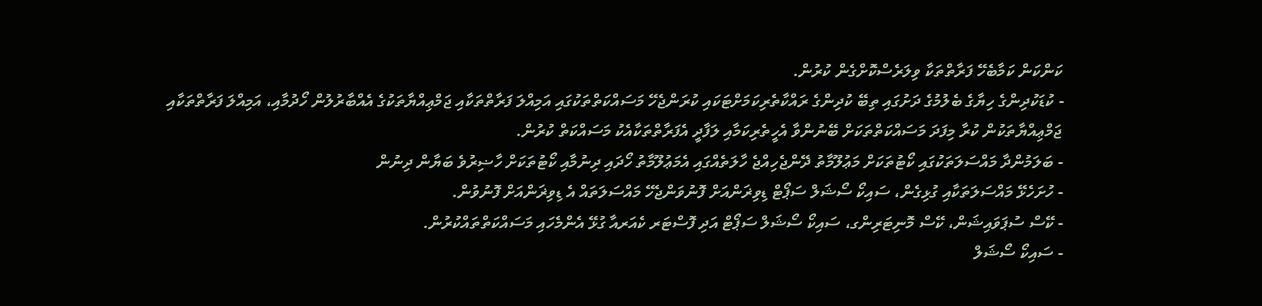ކަންކަން ކަމާބެހޭ ފަރާތްތަކާ ވިލަރެސްކޮށްގެން ކުރުން.
- ކުޑަކުދިންގެ ހިޔާގެ ބެލުމުގެ ދަށުގައި ތިބޭ ކުދިންގެ ރައްކާތެރިކަމަށްޓަކައި ކުރަންޖެހޭ މަސައްކަތްތަކުގައި އަމިއްލަ ފަރާތްތަކާއި ޖަމްޢިއްޔާތަކުގެ އެއްބާރުލުން ހޯދުމާއި، އަމިއްލަ ފަރާތްތަކާއި ޖަމްޢިއްޔާތަކުން ކުރާ މިފަދަ މަސައްކަތްތަކަށް ބޭނުންވާ އެހީތެރިކަމާއި ލަފާދީ އެފަރާތްތަކާއެކު މަސައްކަތް ކުރުން.
- ބަލަމުންދާ މައްސަލަތަކުގައި ކޯޓުތަކަށް މަޢުލޫމާތު ދޭންޖެހިއްޖެ ހާލަތެއްގައި އެމަޢުލޫމާތު ހޯދައި ދިނުމާއި ކޯޓުތަކަށް ހާޟިރުވެ ބަޔާން ދިނުން
- ހުށަހެޅޭ މައްސަލަތަކާއި ގުޅިގެން، ސައިކޯ ސޯޝަލް ސަޕޯޓް ޑިވިޜަންއަށް ފޮނުވަންޖެހޭ މައްސަލަތައް އެ ޑިވިޜަންއަށް ފޮނުވުން.
- ކޭސް ސުޕަވައިޝަން، ކޭސް މޮނިޓަރިންގ، ސައިކޯ ސޯޝަލް ސަޕޯޓް އަދި ފޮސްޓަރ ކެއަރއާ ގުޅޭ އެންމެހައި މަސައްކަތްތައްކުރުން.
- ސައިކޯ ސޯޝަލް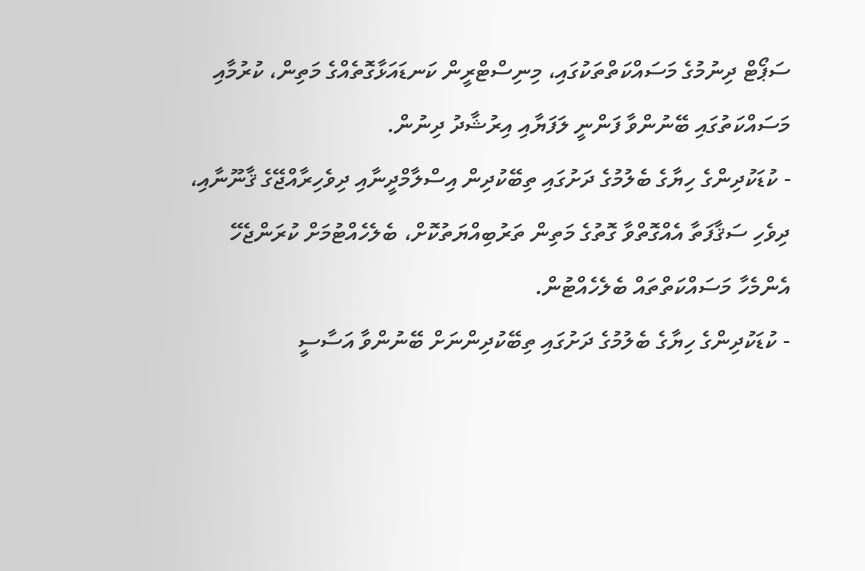ސަޕޯޓް ދިނުމުގެ މަސައްކަތްތަކުގައި، މިނިސްޓްރީން ކަނޑައަޅާގޮތެއްގެ މަތިން، ކުރުމާއި މަސައްކަތުގައި ބޭނުންވާ ފަންނީ ލަފަޔާއި އިރުޝާދު ދިނުން.
- ކުޑަކުދިންގެ ހިޔާގެ ބެލުމުގެ ދަށުގައި ތިބޭކުދިން އިސްލާމްދީނާއި ދިވެހިރާއްޖޭގެ ޤާނޫނާއި، ދިވެހި ސަޤާފަތާ އެއްގޮތްވާ ގޮތުގެ މަތިން ތަރުބިއްޔަތުކޮށް، ބެލެހެއްޓުމަށް ކުރަންޖެހޭ އެންމެހާ މަސައްކަތްތައް ބެލެހެއްޓުން.
- ކުޑަކުދިންގެ ހިޔާގެ ބެލުމުގެ ދަށުގައި ތިބޭކުދިންނަށް ބޭނުންވާ އަސާސީ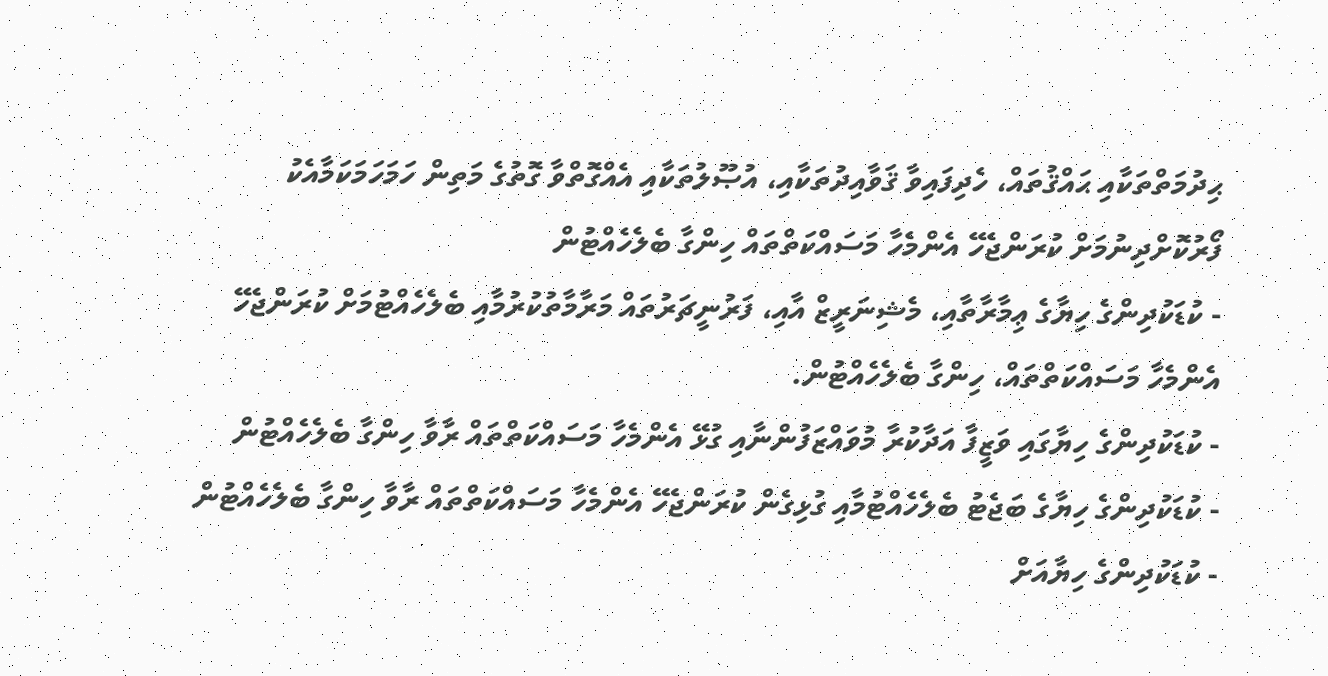ޙިދުމަތްތަކާއި ޙައްޤުތައް، ހެދިފައިވާ ޤަވާއިދުތަކާއި، އުޞޫލުތަކާއި އެއްގޮތްވާ ގޮތުގެ މަތިން ހަމަހަމަކަމާއެކު ފޯރުކޮށްދިނުމަށް ކުރަންޖެހޭ އެންމެހާ މަސައްކަތްތައް ހިންގާ ބެލެހެއްޓުން
- ކުޑަކުދިންގެ ހިޔާގެ ޢިމާރާތާއި، މެޝިނަރީޒް އާއި، ފަރުނީޗަރުތައް މަރާމާތުކުރުމާއި ބެލެހެއްޓުމަށް ކުރަންޖެހޭ އެންމެހާ މަސައްކަތްތައް، ހިންގާ ބެލެހެއްޓުން.
- ކުޑަކުދިންގެ ހިޔާގައި ވަޒީފާ އަދާކުރާ މުވައްޒަފުންނާއި ގުޅޭ އެންމެހާ މަސައްކަތްތައް ރާވާ ހިންގާ ބެލެހެއްޓުން
- ކުޑަކުދިންގެ ހިޔާގެ ބަޖެޓު ބެލެހެއްޓުމާއި ގުޅިގެން ކުރަންޖެހޭ އެންމެހާ މަސައްކަތްތައް ރާވާ ހިންގާ ބެލެހެއްޓުން
- ކުޑަކުދިންގެ ހިޔާއަށް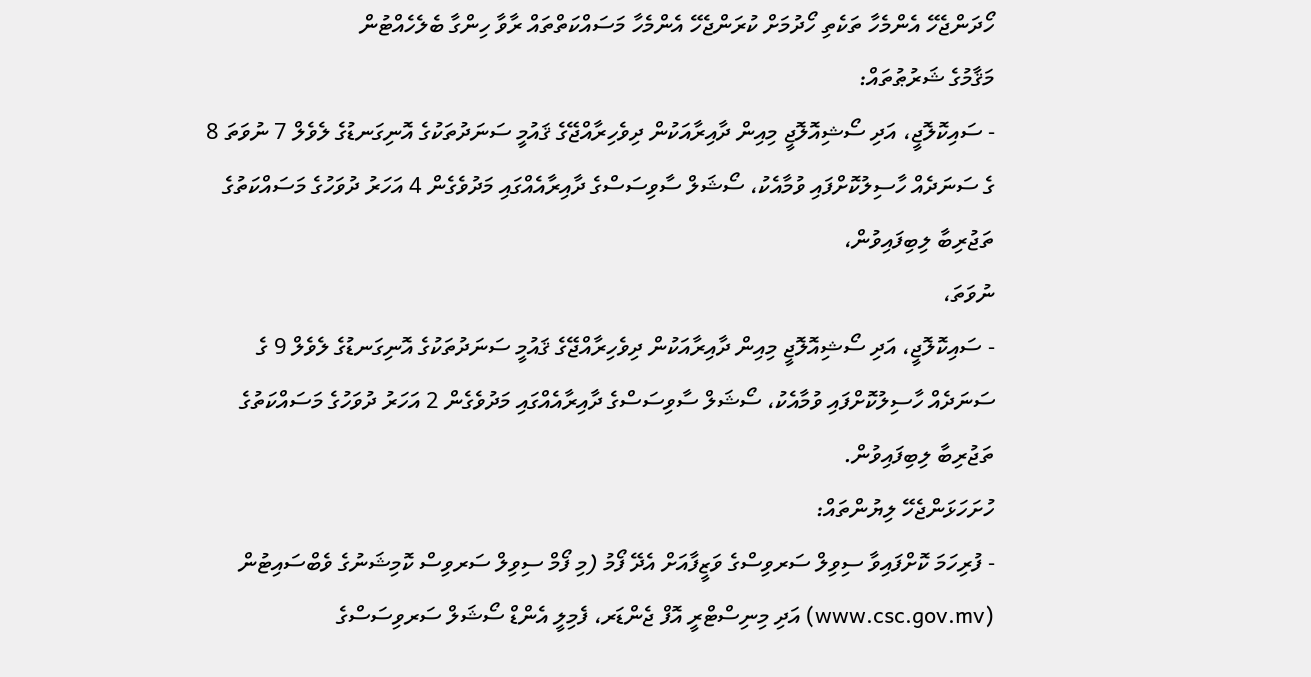ހޯދަންޖެހޭ އެންމެހާ ތަކެތި ހޯދުމަށް ކުރަންޖެހޭ އެންމެހާ މަސައްކަތްތައް ރާވާ ހިންގާ ބެލެހެއްޓުން
މަޤާމުގެ ޝަރުޠުތައް:
- ސައިކޮލޮޖީ، އަދި ސޯޝިއޮލޮޖީ މިއިން ދާއިރާއަކުން ދިވެހިރާއްޖޭގެ ޤައުމީ ސަނަދުތަކުގެ އޮނިގަނޑުގެ ލެވެލް 7 ނުވަތަ 8 ގެ ސަނަދެއް ހާސިލުކޮށްފައި ވުމާއެކު، ސޯޝަލް ސާވިސަސްގެ ދާއިރާއެއްގައި މަދުވެގެން 4 އަހަރު ދުވަހުގެ މަސައްކަތުގެ ތަޖުރިބާ ލިބިފައިވުން،
ނުވަތަ،
- ސައިކޮލޮޖީ، އަދި ސޯޝިއޮލޮޖީ މިއިން ދާއިރާއަކުން ދިވެހިރާއްޖޭގެ ޤައުމީ ސަނަދުތަކުގެ އޮނިގަނޑުގެ ލެވެލް 9 ގެ ސަނަދެއް ހާސިލުކޮށްފައި ވުމާއެކު، ސޯޝަލް ސާވިސަސްގެ ދާއިރާއެއްގައި މަދުވެގެން 2 އަހަރު ދުވަހުގެ މަސައްކަތުގެ ތަޖުރިބާ ލިބިފައިވުން.
ހުށަހަޅަންޖެހޭ ލިޔުންތައް:
- ފުރިހަމަ ކޮށްފައިވާ ސިވިލް ސަރވިސްގެ ވަޒީފާއަށް އެދޭ ފޯމު (މި ފޯމް ސިވިލް ސަރވިސް ކޮމިޝަނުގެ ވެބްސައިޓުން (www.csc.gov.mv) އަދި މިނިސްޓްރީ އޮފް ޖެންޑަރ، ފެމިލީ އެންޑް ސޯޝަލް ސަރވިސަސްގެ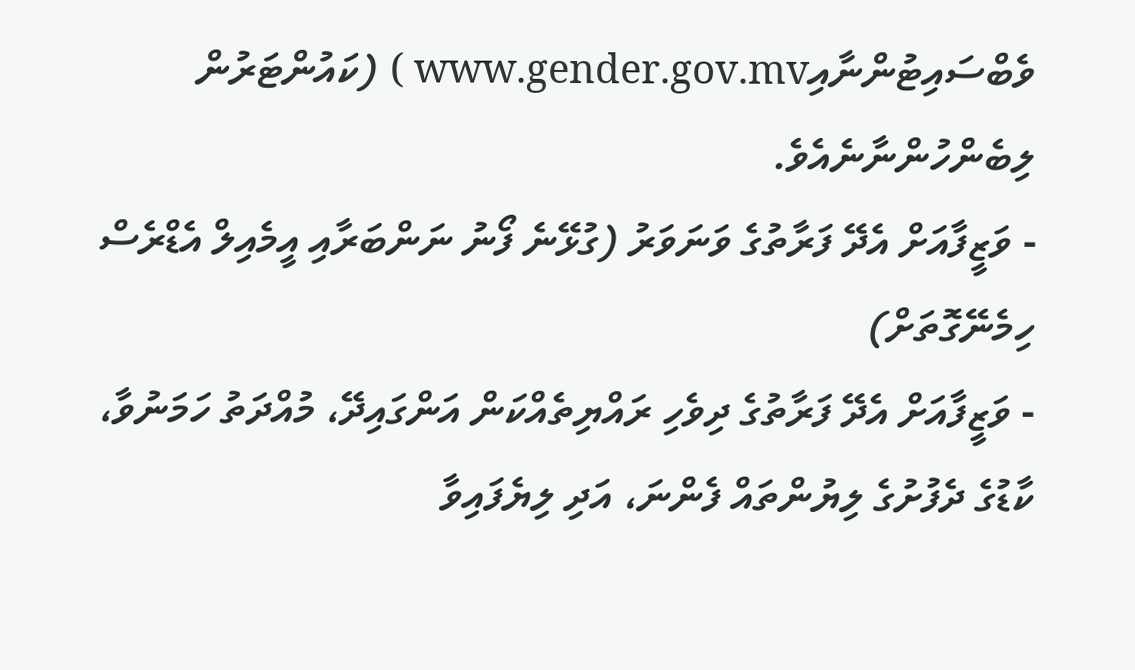ވެބްސައިޓުންނާއިwww.gender.gov.mv ) (ކައުންޓަރުން ލިބެންހުންނާނެއެވެ.
- ވަޒީފާއަށް އެދޭ ފަރާތުގެ ވަނަވަރު (ގުޅޭނެ ފޯނު ނަންބަރާއި އީމެއިލް އެޑްރެސް ހިމެނޭގޮތަށް)
- ވަޒީފާއަށް އެދޭ ފަރާތުގެ ދިވެހި ރައްޔިތެއްކަން އަންގައިދޭ، މުއްދަތު ހަމަނުވާ، ކާޑުގެ ދެފުށުގެ ލިޔުންތައް ފެންނަ، އަދި ލިޔެފައިވާ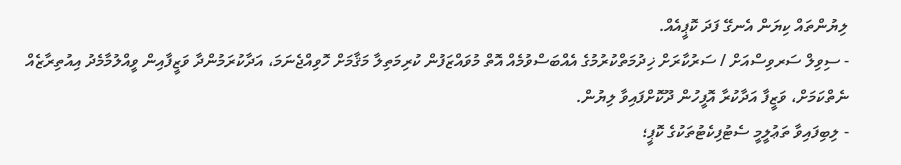ލިޔުންތައް ކިޔަން އެނގޭ ފަދަ ކޮޕީއެއް.
- ސިވިލް ސަރވިސްއަށް / ސަރުކާރަށް ޚިދުމަތްކުރުމުގެ އެއްބަސްވުމެއް އޮތް މުވައްޒަފުން ކުރިމަތިލާ މަޤާމަށް ހޮވިއްޖެނަމަ، އަދާކުރަމުންދާ ވަޒީފާއިން ވީއްލުމާމެދު އިއުތިރާޒެއް ނެތްކަމަށް، ވަޒީފާ އަދާކުރާ އޮފީހުން ދޫކޮށްފައިވާ ލިޔުން.
- ލިބިފައިވާ ތަޢުލީމީ ސެޓުފިކެޓުތަކުގެ ކޮޕީ؛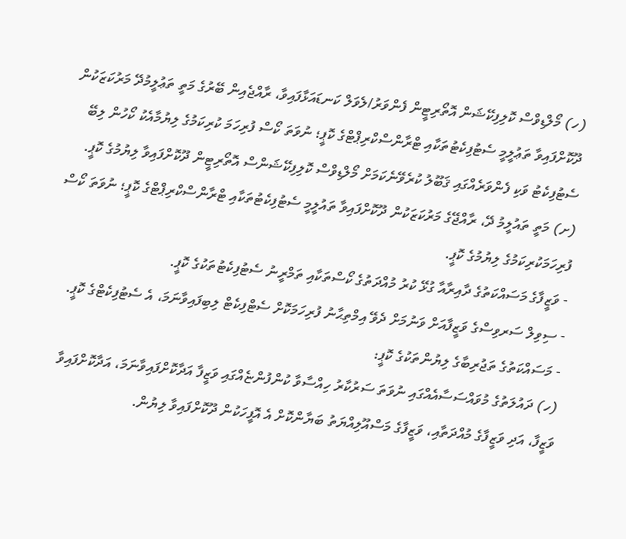(ހ) މޯލްޑިވްސް ކޮލިފިކޭޝަން އޮތޯރިޓީން ފެންވަރު/ލެވަލް ކަނޑައަޅާފައިވާ، ރާއްޖެއިން ބޭރުގެ މަތީ ތަޢުލީމުދޭ މަރުކަޒަކުން ދޫކޮށްފައިވާ ތަޢުލީމީ ސެޓުފިކެޓުތަކާއި ޓްރާންސްކްރިޕްޓްގެ ކޮޕީ؛ ނުވަތަ ކޯސް ފުރިހަމަ ކުރިކަމުގެ ލިޔުމާއެކު ކޯހުން ލިބޭ ސެޓުފިކެޓު ވަކި ފެންވަރެއްގައި ޤަބޫލު ކުރެވޭނެކަމަށް މޯލްޑިވްސް ކޮލިފިކޭޝަންސް އޮތޯރިޓީން ދޫކޮށްފައިވާ ލިޔުމުގެ ކޮޕީ.
(ށ) މަތީ ތައުލީމު ދޭ، ރާއްޖޭގެ މަރުކަޒަކުން ދޫކޮށްފައިވާ ތައުލީމީ ސެޓުފިކެޓުތަކާއި ޓްރާންސްކްރިޕްޓްގެ ކޮޕީ؛ ނުވަތަ ކޯސް ފުރިހަމަކުރިކަމުގެ ލިޔުމުގެ ކޮޕީ.
- ވަޒީފާގެ މަސައްކަތުގެ ދާއިރާއާ ގުޅޭ ކުރު މުއްދަތުގެ ކޯސްތަކާއި ތަމްރީނު ސެޓުފިކެޓުތަކުގެ ކޮޕީ.
- ސިވިލް ސަރވިސްގެ ވަޒީފާއަށް ވަނުމަށް ދެވޭ އިމްތިޙާނު ފުރިހަމަކޮށް ސެޓްފިކެޓް ލިބިފައިވާނަމަ، އެ ސެޓުފިކެޓްގެ ކޮޕީ.
- މަސައްކަތުގެ ތަޖުރިބާގެ ލިޔުންތަކުގެ ކޮޕީ:
(ހ) ދައުލަތުގެ މުވައްސަސާއެއްގައި ނުވަތަ ސަރުކާރު ހިއްސާވާ ކުންފުންޏެއްގައި ވަޒީފާ އަދާކޮށްފައިވާނަމަ، އަދާކޮށްފައިވާ ވަޒީފާ، އަދި ވަޒީފާގެ މުއްދަތާއި، ވަޒީފާގެ މަސްއޫލިއްޔަތު ބަޔާންކޮށް އެ އޮފީހަކުން ދޫކޮށްފައިވާ ލިޔުން.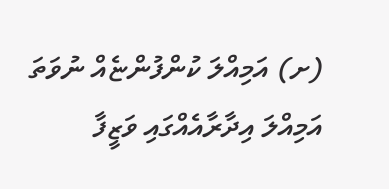(ށ) އަމިއްލަ ކުންފުންޏެއް ނުވަތަ އަމިއްލަ އިދާރާއެއްގައި ވަޒީފާ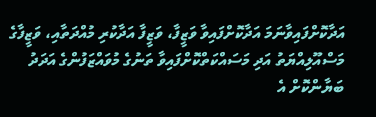އަދާކޮށްފައިވާނަމަ އަދާކޮށްފައިވާ ވަޒީފާ، ވަޒީފާ އަދާކުރި މުއްދަތާއި، ވަޒީފާގެ މަސްއޫލިއްޔަތު އަދި މަސައްކަތްކޮށްފައިވާ ތަނުގެ މުވައްޒަފުންގެ އަދަދު ބަޔާންކޮށް އެ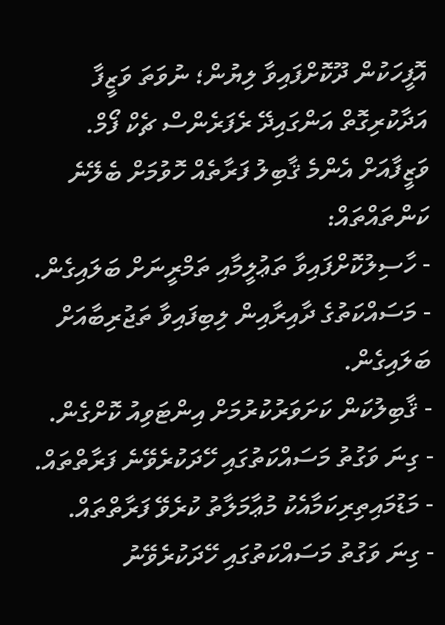އޮފީހަކުން ދޫކޮށްފައިވާ ލިޔުން؛ ނުވަތަ ވަޒީފާ އަދާކުރިގޮތް އަންގައިދޭ ރެފަރެންސް ޗެކް ފޯމް.
ވަޒީފާއަށް އެންމެ ޤާބިލު ފަރާތެއް ހޮވުމަށް ބެލޭނެ ކަންތައްތައް:
- ހާސިލުކޮށްފައިވާ ތަޢުލީމާއި ތަމްރީނަށް ބަލައިގެން.
- މަސައްކަތުގެ ދާއިރާއިން ލިބިފައިވާ ތަޖުރިބާއަށް ބަލައިގެން.
- ޤާބިލުކަން ކަށަވަރުކުރުމަށް އިންޓަވިއު ކޮށްގެން.
- ގިނަ ވަގުތު މަސައްކަތުގައި ހޭދަކުރެވޭނެ ފަރާތްތައް.
- މަޑުމައިތިރިކަމާއެކު މުޢާމަލާތު ކުރެވޭ ފަރާތްތައް.
- ގިނަ ވަގުތު މަސައްކަތުގައި ހޭދަކުރެވޭނު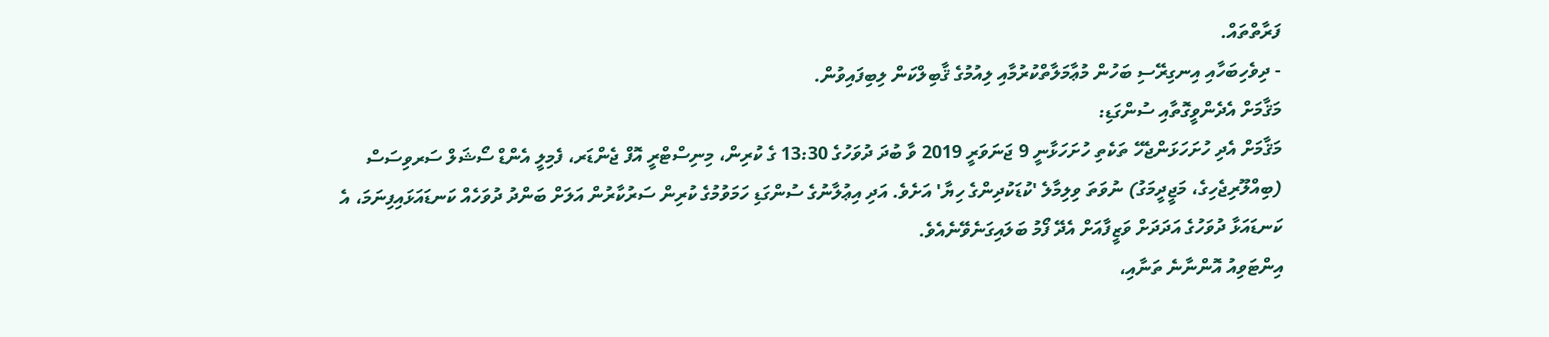ފަރާތްތައް.
- ދިވެހިބަހާއި އިނގިރޭސި ބަހުން މުޢާމަލާތްކުރުމާއި ލިއުމުގެ ޤާބިލްކަން ލިބިފައިވުން.
މަޤާމަށް އެދެންވީގޮތާއި ސުންގަޑި:
މަޤާމަށް އެދި ހުށަހަޅަންޖެހޭ ތަކެތި ހުށަހަޅާނީ 9 ޖަނަވަރީ 2019 ވާ ބުދަ ދުވަހުގެ 13:30 ގެ ކުރިން، މިނިސްޓްރީ އޮފް ޖެންޑަރ، ފެމިލީ އެންޑް ސޯޝަލް ސަރވިސަސް (ބިއްލޫރިޖެހިގެ، މަޖީދީމަގު) ނުވަތަ ވިލިމާލެ 'ކުޑަކުދިންގެ ހިޔާ' އަށެވެ. އަދި އިޢުލާނުގެ ސުންގަޑި ހަމަވުމުގެ ކުރިން ސަރުކާރުން އަލަށް ބަންދު ދުވަހެއް ކަނޑައަޅައިފިނަމަ، އެ ކަނޑައަޅާ ދުވަހުގެ އަދަދަށް ވަޒީފާއަށް އެދޭ ފޯމު ބަލައިގަނެވޭނެއެވެ.
އިންޓަވިއު އޮންނާނެ ތަނާއި،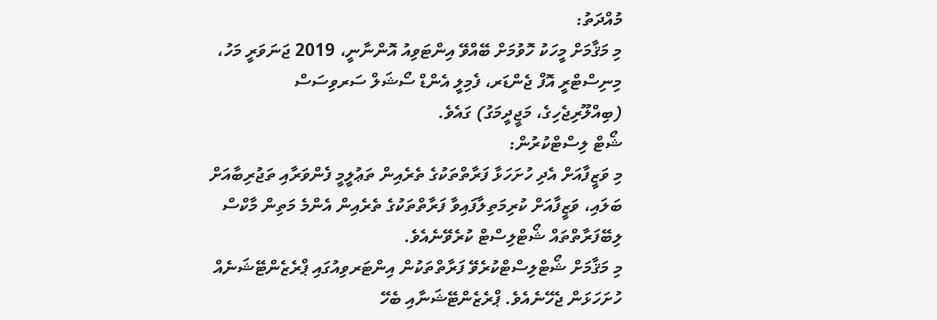މުއްދަތު:
މި މަޤާމަށް މީހަކު ހޮވުމަށް ބޭއްވޭ އިންޓަވިއު އޮންނާނީ، 2019 ޖަނަވަރީ މަހު، މިނިސްޓްރީ އޮފް ޖެންޑަރ، ފެމިލީ އެންޑް ސޯޝަލް ސަރވިސަސް (ބިއްލޫރިޖެހިގެ، މަޖީދީމަގު) ގައެވެ.
ޝޯޓް ލިސްޓްކުރުން:
މި ވަޒީފާއަށް އެދި ހުށަހަޅާ ފަރާތްތަކުގެ ތެރެއިން ތަޢުލީމީ ފެންވަރާއި ތަޖުރިބާއަށް ބަލައި، ވަޒީފާއަށް ކުރިމަތިލާފައިވާ ފަރާތްތަކުގެ ތެރެއިން އެންމެ މަތިން މާކްސް ލިބޭފަރާތްތައް ޝޯޓްލިސްޓް ކުރެވޭނެއެވެ.
މި މަޤާމަށް ޝޯޓްލިސްޓްކުރެވޭ ފަރާތްތަކުން އިންޓަރވިއުގައި ޕްރެޒެންޓޭޝަނެއް ހުށަހަޅަން ޖެހޭނެއެވެ. ޕްރެޒެންޓޭޝަނާއި ބެހޭ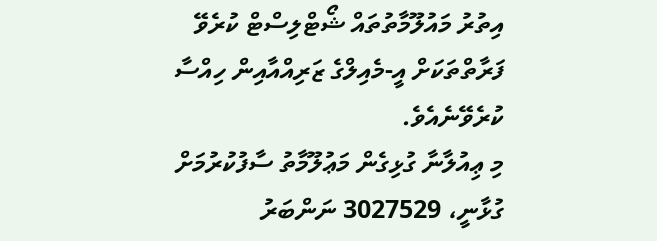އިތުރު މައުލޫމާތުތައް ޝޯޓްލިސްޓް ކުރެވޭ ފަރާތްތަކަށް އީ-މެއިލްގެ ޒަރިއްއާއިން ހިއްސާ ކުރެވޭނެއެވެ.
މި ޢިއުލާނާ ގުޅިގެން މަޢުލޫމާތު ސާފުކުރުމަށް ގުޅާނީ، 3027529 ނަންބަރު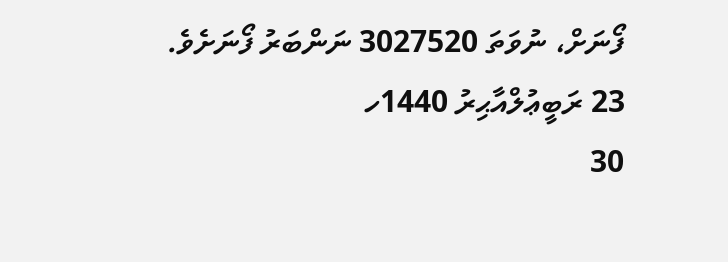ފޯނަށް، ނުވަތަ 3027520 ނަންބަރު ފޯނަށެވެ.
23 ރަބީޢުލްއާޙިރު 1440ހ
30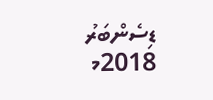ޑިސެންބަރު 2018މ